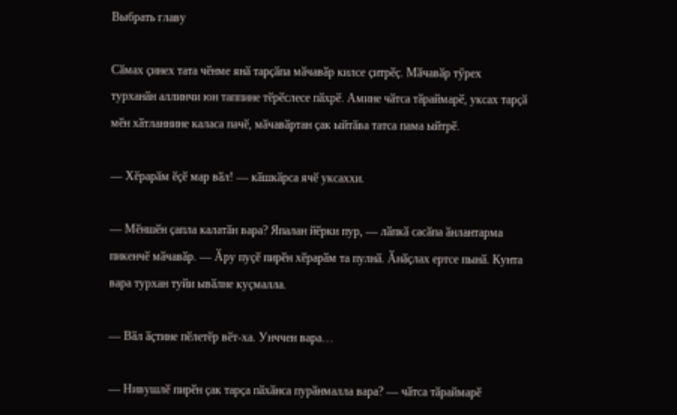Выбрать главу

Сӑмах ҫинех тата чӗнме янӑ тарҫӑпа мӑчавӑр килсе ҫитрӗҫ. Мӑчавӑр тӳрех турханӑн аллинчи юн таппине тӗрӗслесе пӑхрӗ. Амине чӑтса тӑраймарӗ, уксах тарҫӑ мӗн хӑтланнине каласа пачӗ, мӑчавӑртан ҫак ыйтӑва татса пама ыйтрӗ.

— Хӗрарӑм ӗҫӗ мар вӑл! — кӑшкӑрса ячӗ уксаххи.

— Мӗншӗн ҫапла калатӑн вара? Япалан йӗрки пур, — лӑпкӑ сасӑпа ӑнлантарма пикенчӗ мӑчавӑр. — Ӑру пуҫӗ пирӗн хӗрарӑм та пулнӑ. Ӑнӑҫлах ертсе пынӑ. Кунта вара турхан туйи ывӑлне куҫмалла.

— Вӑл ӑҫтине пӗлетӗр вӗт-ха. Унччен вара…

— Нивушлӗ пирӗн ҫак тарҫа пӑхӑнса пурӑнмалла вара? — чӑтса тӑраймарӗ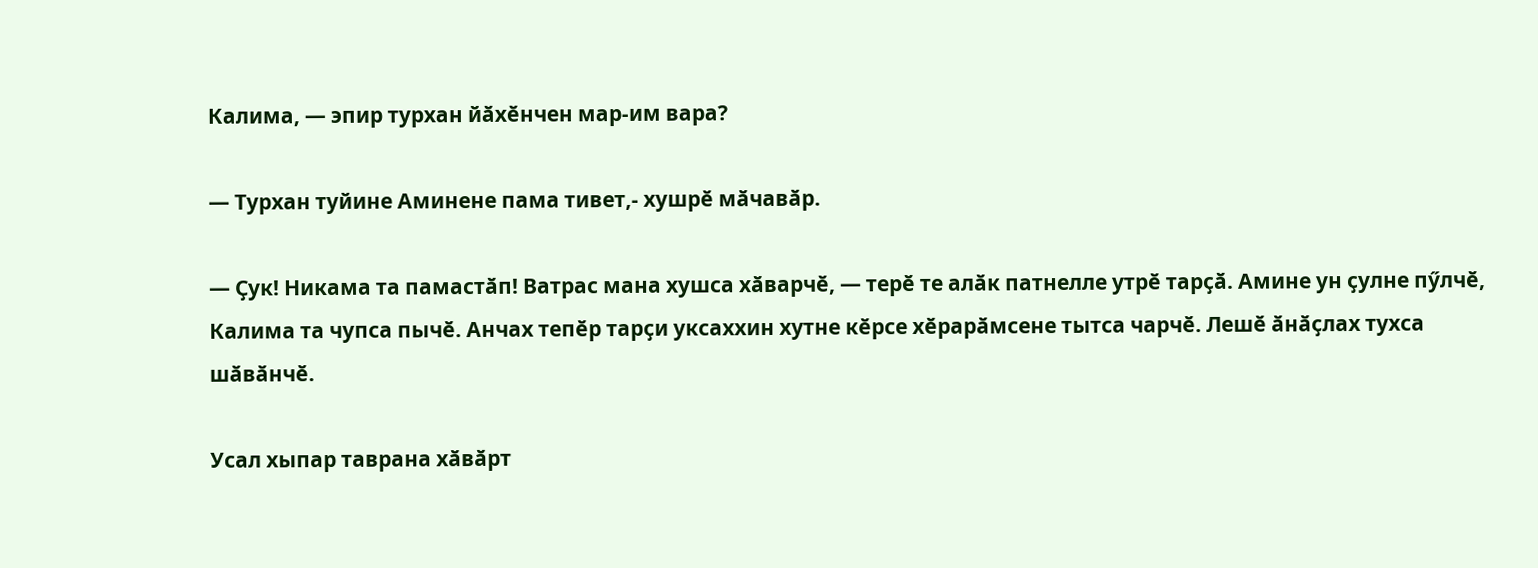Калима, — эпир турхан йӑхӗнчен мар-им вара?

— Турхан туйине Аминене пама тивет,- хушрӗ мӑчавӑр.

— Ҫук! Никама та памастӑп! Ватрас мана хушса хӑварчӗ, — терӗ те алӑк патнелле утрӗ тарҫӑ. Амине ун ҫулне пӳлчӗ, Калима та чупса пычӗ. Анчах тепӗр тарҫи уксаххин хутне кӗрсе хӗрарӑмсене тытса чарчӗ. Лешӗ ӑнӑҫлах тухса шӑвӑнчӗ.

Усал хыпар таврана хӑвӑрт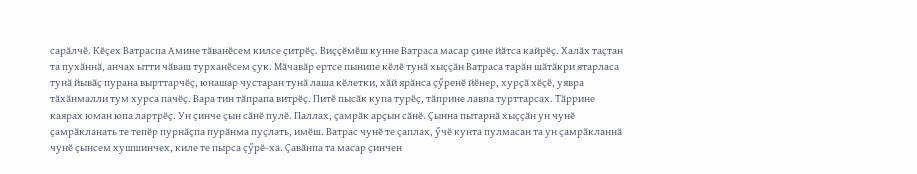сарӑлчӗ. Кӗҫех Ватраспа Амине тӑванӗсем килсе ҫитрӗҫ. Виҫҫӗмӗш кунне Ватраса масар ҫине йӑтса кайрӗҫ. Халӑх таҫтан та пухӑннӑ, анчах ытти чӑваш турханӗсем ҫук. Мӑчавӑр ертсе пынипе кӗлӗ тунӑ хыҫҫӑн Ватраса тарӑн шӑтӑкри ятарласа тунӑ йывӑҫ пурана вырттарчӗҫ, юнашар чустаран тунӑ лаша кӗлетки, хӑй ярӑнса ҫӳренӗ йӗнер, хурҫӑ хӗҫӗ, уявра тӑхӑнмалли тум хурса пачӗҫ. Вара тин тӑпрапа витрӗҫ. Питӗ пысӑк купа турӗҫ, тӑприне лавпа турттарсах. Тӑррине каярах юман юпа лартрӗҫ. Ун ҫинче ҫын сӑнӗ пулӗ. Паллах, ҫамрӑк арҫын сӑнӗ. Ҫынна пытарнӑ хыҫҫӑн ун чунӗ ҫамрӑкланать те тепӗр пурнӑҫпа пурӑнма пуҫлать, имӗш. Ватрас чунӗ те ҫаплах, ӳчӗ кунта пулмасан та ун ҫамрӑкланнӑ чунӗ ҫынсем хушшинчех, киле те пырса ҫӳрӗ-ха. Ҫавӑнпа та масар ҫинчен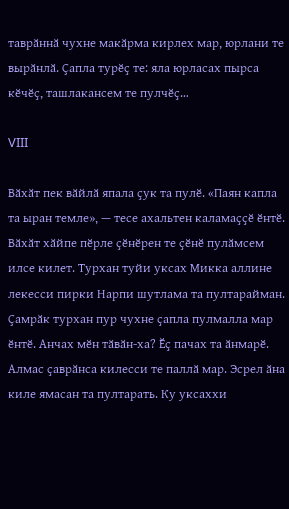таврӑннӑ чухне макӑрма кирлех мар, юрлани те вырӑнлӑ. Ҫапла турӗҫ те: яла юрласах пырса кӗчӗҫ, ташлакансем те пулчӗҫ…

VIII

Вӑхӑт пек вӑйлӑ япала ҫук та пулӗ. «Паян капла та ыран темле», — тесе ахальтен каламаҫҫӗ ӗнтӗ. Вӑхӑт хӑйпе пӗрле ҫӗнӗрен те ҫӗнӗ пулӑмсем илсе килет. Турхан туйи уксах Микка аллине лекесси пирки Нарпи шутлама та пултарайман. Ҫамрӑк турхан пур чухне ҫапла пулмалла мар ӗнтӗ. Анчах мӗн тӑвӑн-ха? Ӗҫ пачах та ӑнмарӗ. Алмас ҫаврӑнса килесси те паллӑ мар. Эсрел ӑна киле ямасан та пултарать. Ку уксаххи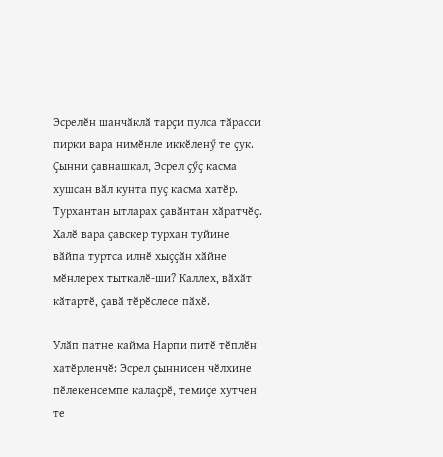Эсрелӗн шанчӑклӑ тарҫи пулса тӑрасси пирки вара нимӗнле иккӗленӳ те ҫук. Ҫынни ҫавнашкал, Эсрел ҫӳҫ касма хушсан вӑл кунта пуҫ касма хатӗр. Турхантан ытларах ҫавӑнтан хӑратчӗҫ. Халӗ вара ҫавскер турхан туйине вӑйпа туртса илнӗ хыҫҫӑн хӑйне мӗнлерех тыткалӗ-ши? Каллех, вӑхӑт кӑтартӗ, ҫавӑ тӗрӗслесе пӑхӗ.

Улӑп патне кайма Нарпи питӗ тӗплӗн хатӗрленчӗ: Эсрел ҫыннисен чӗлхине пӗлекенсемпе калаҫрӗ, темиҫе хутчен те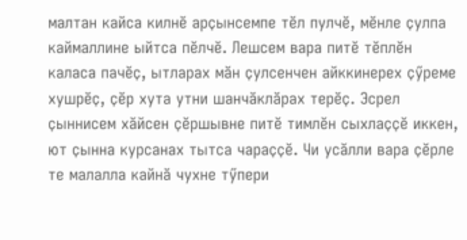малтан кайса килнӗ арҫынсемпе тӗл пулчӗ, мӗнле ҫулпа каймаллине ыйтса пӗлчӗ. Лешсем вара питӗ тӗплӗн каласа пачӗҫ, ытларах мӑн ҫулсенчен айккинерех ҫӳреме хушрӗҫ, ҫӗр хута утни шанчӑклӑрах терӗҫ. Эсрел ҫыннисем хӑйсен ҫӗршывне питӗ тимлӗн сыхлаҫҫӗ иккен, ют ҫынна курсанах тытса чараҫҫӗ. Чи усӑлли вара ҫӗрле те малалла кайнӑ чухне тӳпери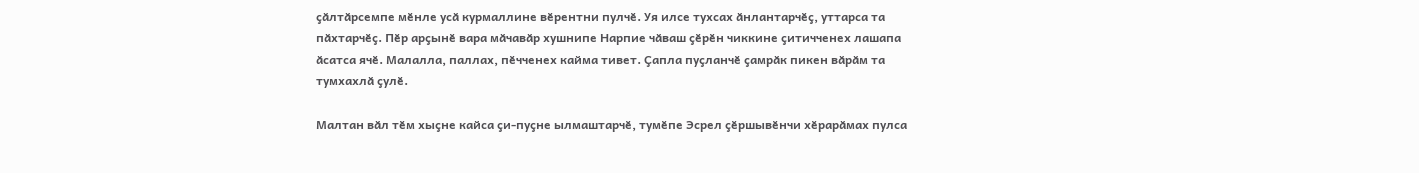ҫӑлтӑрсемпе мӗнле усӑ курмаллине вӗрентни пулчӗ. Уя илсе тухсах ӑнлантарчӗҫ, уттарса та пӑхтарчӗҫ. Пӗр арҫынӗ вара мӑчавӑр хушнипе Нарпие чӑваш ҫӗрӗн чиккине ҫитичченех лашапа ӑсатса ячӗ. Малалла, паллах, пӗчченех кайма тивет. Ҫапла пуҫланчӗ ҫамрӑк пикен вӑрӑм та тумхахлӑ ҫулӗ.

Малтан вӑл тӗм хыҫне кайса ҫи-пуҫне ылмаштарчӗ, тумӗпе Эсрел ҫӗршывӗнчи хӗрарӑмах пулса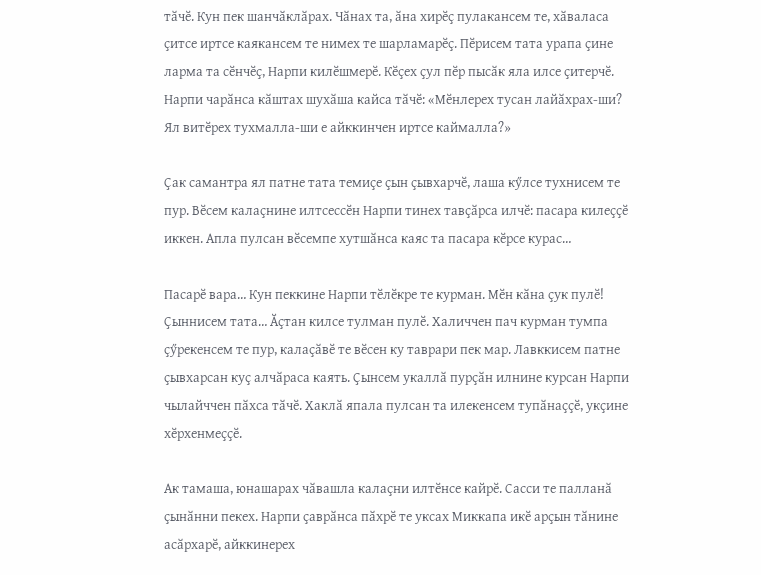тӑчӗ. Кун пек шанчӑклӑрах. Чӑнах та, ӑна хирӗҫ пулакансем те, хӑваласа ҫитсе иртсе каякансем те нимех те шарламарӗҫ. Пӗрисем тата урапа ҫине ларма та сӗнчӗҫ, Нарпи килӗшмерӗ. Кӗҫех ҫул пӗр пысӑк яла илсе ҫитерчӗ. Нарпи чарӑнса кӑштах шухӑша кайса тӑчӗ: «Мӗнлерех тусан лайӑхрах-ши? Ял витӗрех тухмалла-ши е айккинчен иртсе каймалла?»

Ҫак самантра ял патне тата темиҫе ҫын ҫывхарчӗ, лаша кӳлсе тухнисем те пур. Вӗсем калаҫнине илтсессӗн Нарпи тинех тавҫӑрса илчӗ: пасара килеҫҫӗ иккен. Апла пулсан вӗсемпе хутшӑнса каяс та пасара кӗрсе курас…

Пасарӗ вара… Кун пеккине Нарпи тӗлӗкре те курман. Мӗн кӑна ҫук пулӗ! Ҫыннисем тата… Ӑҫтан килсе тулман пулӗ. Халиччен пач курман тумпа ҫӳрекенсем те пур, калаҫӑвӗ те вӗсен ку таврари пек мар. Лавккисем патне ҫывхарсан куҫ алчӑраса каять. Ҫынсем укаллӑ пурҫӑн илнине курсан Нарпи чылайччен пӑхса тӑчӗ. Хаклӑ япала пулсан та илекенсем тупӑнаҫҫӗ, укҫине хӗрхенмеҫҫӗ.

Ак тамаша, юнашарах чӑвашла калаҫни илтӗнсе кайрӗ. Сасси те палланӑ ҫынӑнни пекех. Нарпи ҫаврӑнса пӑхрӗ те уксах Миккапа икӗ арҫын тӑнине асӑрхарӗ, айккинерех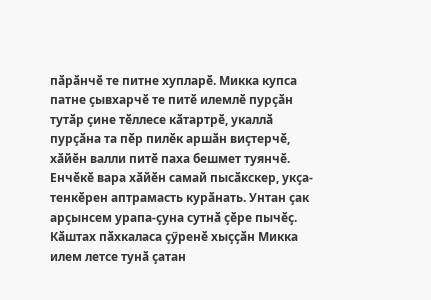пӑрӑнчӗ те питне хупларӗ. Микка купса патне ҫывхарчӗ те питӗ илемлӗ пурҫӑн тутӑр ҫине тӗллесе кӑтартрӗ, укаллӑ пурҫӑна та пӗр пилӗк аршӑн виҫтерчӗ, хӑйӗн валли питӗ паха бешмет туянчӗ. Енчӗкӗ вара хӑйӗн самай пысӑкскер, укҫа-тенкӗрен аптрамасть курӑнать. Унтан ҫак арҫынсем урапа-ҫуна сутнӑ ҫӗре пычӗҫ. Кӑштах пӑхкаласа ҫӳренӗ хыҫҫӑн Микка илем летсе тунӑ ҫатан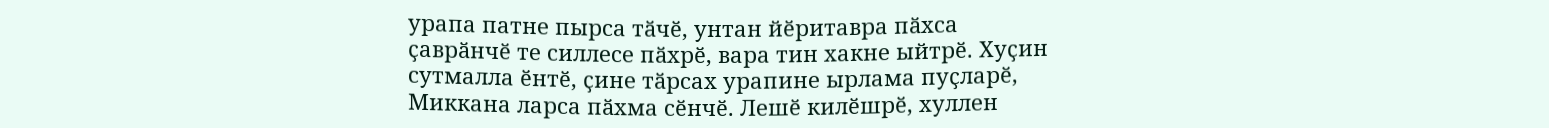урапа патне пырса тӑчӗ, унтан йӗритавра пӑхса ҫаврӑнчӗ те силлесе пӑхрӗ, вара тин хакне ыйтрӗ. Хуҫин сутмалла ӗнтӗ, ҫине тӑрсах урапине ырлама пуҫларӗ, Миккана ларса пӑхма сӗнчӗ. Лешӗ килӗшрӗ, хуллен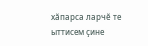хӑпарса ларчӗ те ыттисем ҫине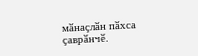мӑнаҫлӑн пӑхса ҫаврӑнчӗ.